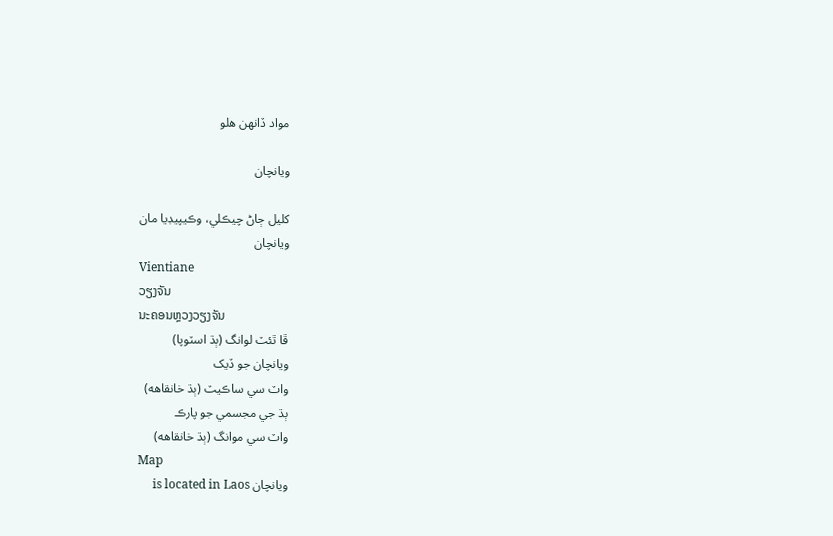مواد ڏانھن هلو

ويانچان

کليل ڄاڻ چيڪلي، وڪيپيڊيا مان
ويانچان
Vientiane
ວຽງຈັນ
ນະຄອນຫຼວງວຽງຈັນ
ڦا ٿئٽ لوانگ (ٻڌ اسٽوپا)
ويانچان جو ڏيک
واٽ سي ساڪيٽ (ٻڌ خانقاهه)
ٻڌ جي مجسمي جو پارڪ
واٽ سي موانگ (ٻڌ خانقاهه)
Map
ويانچان is located in Laos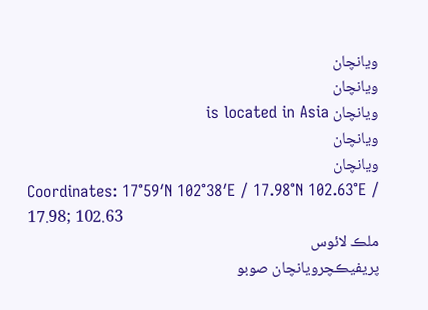ويانچان
ويانچان
ويانچان is located in Asia
ويانچان
ويانچان
Coordinates: 17°59′N 102°38′E / 17.98°N 102.63°E / 17.98; 102.63
ملڪ لائوس
پريفيڪچرويانچان صوبو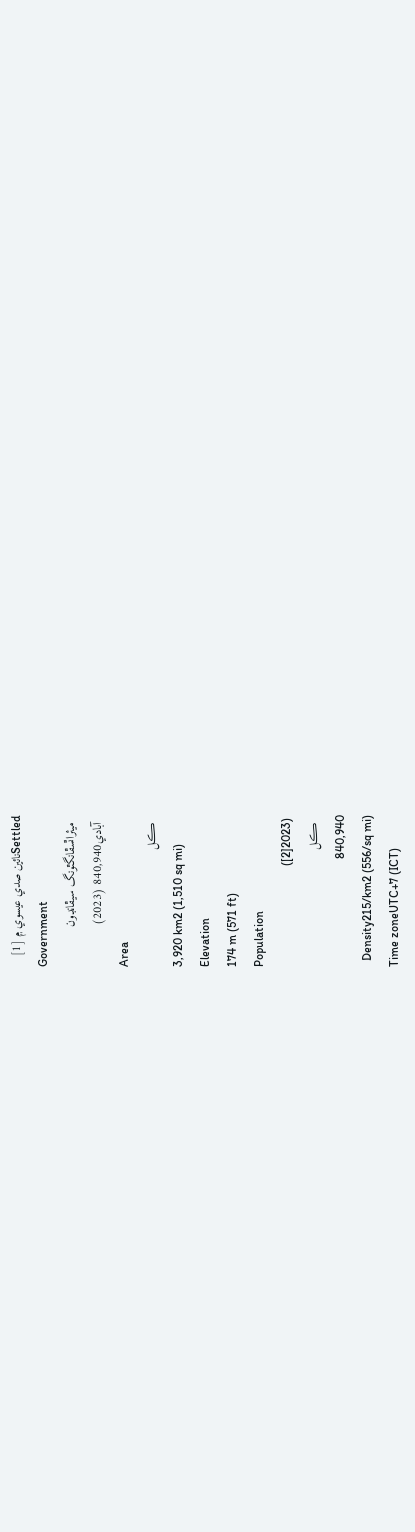Settledنائين صدي عيسوي ۾ [1]
Government
  ميئراٿسڦانگٿونگ سيڦانڊون
  آبادي840,940 (2023)
Area
  ڪل
3,920 km2 (1,510 sq mi)
Elevation
174 m (571 ft)
Population
 (2023[2])
  ڪل
840,940
  Density215/km2 (556/sq mi)
Time zoneUTC+7 (ICT)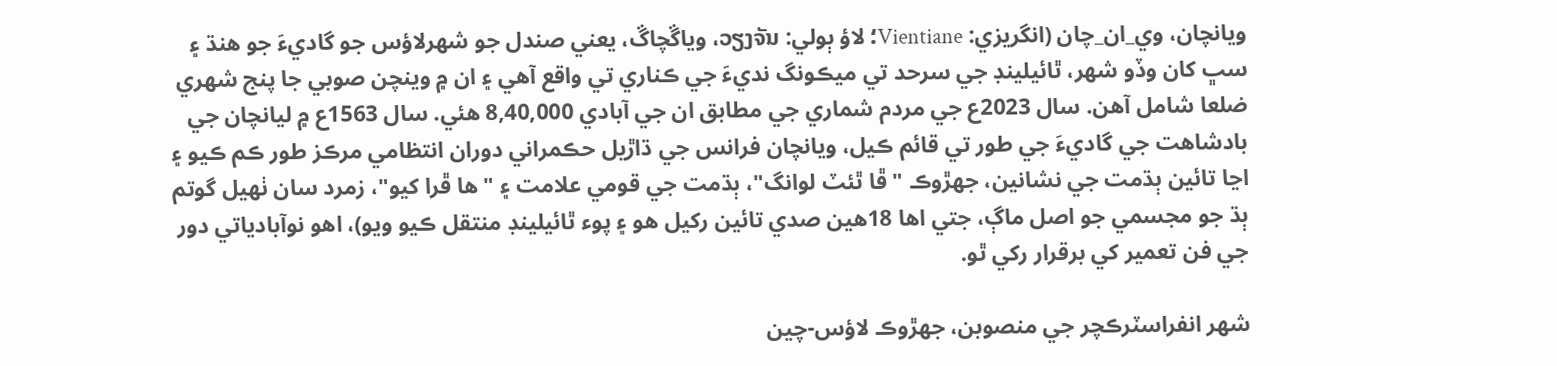ويانچان، وي_ان_چان (انگريزي: Vientiane؛ لاؤ ٻولي: ວຽງຈັນ، وياڱچاڱ، يعني صندل جو شهرلاؤس جو گاديءَ جو هنڌ ۽ سڀ کان وڏو شهر، ٿائيلينڊ جي سرحد تي ميڪونگ نديءَ جي ڪناري تي واقع آهي ۽ ان ۾ وينچن صوبي جا پنج شهري ضلعا شامل آهن. سال 2023ع جي مردم شماري جي مطابق ان جي آبادي 8,40,000 هئي. سال 1563ع ۾ ليانچان جي بادشاهت جي گاديءَ جي طور تي قائم ڪيل، ويانچان فرانس جي ڌاڙيل حڪمراني دوران انتظامي مرڪز طور ڪم ڪيو ۽ اڃا تائين ٻڌمت جي نشانين، جهڙوڪ "ڦا ٿئٽ لوانگ"، ٻڌمت جي قومي علامت ۽ "ها ڦرا کيو"، زمرد سان ٺهيل گوتم ٻڌ جو مجسمي جو اصل ماڳ، جتي اها 18هين صدي تائين رکيل هو ۽ پوء ٿائيلينڊ منتقل ڪيو ويو)، اهو نوآبادياتي دور جي فن تعمير کي برقرار رکي ٿو.

شهر انفراسٽرڪچر جي منصوبن، جهڙوڪ لاؤس-چين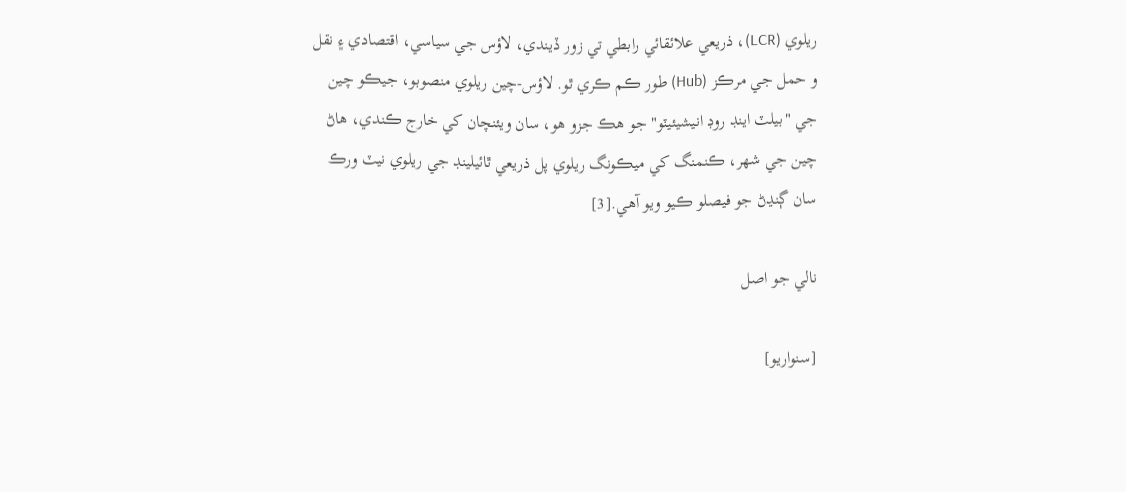ريلوي (LCR)، ذريعي علائقائي رابطي تي زور ڏيندي، لاؤس جي سياسي، اقتصادي ۽ نقل و حمل جي مرڪز (Hub) طور ڪم ڪري ٿو. لاؤس-چين ريلوي منصوبو، جيڪو چين جي "بيلٽ اينڊ روڊ انيشيئيٽو" جو هڪ جزو هو، سان ويئنچان کي خارج ڪندي، هاڻ چين جي شهر، ڪنمنگ کي ميڪونگ ريلوي پل ذريعي ٿائيلينڊ جي ريلوي نيٽ ورڪ سان ڳنڍڻ جو فيصلو ڪيو ويو آهي.[3]

نالي جو اصل

[سنواريو]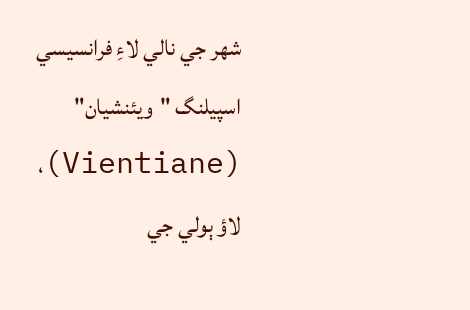شهر جي نالي لاءِ فرانسيسي اسپيلنگ "ويئنشيان" (Vientiane)، لاؤ ٻولي جي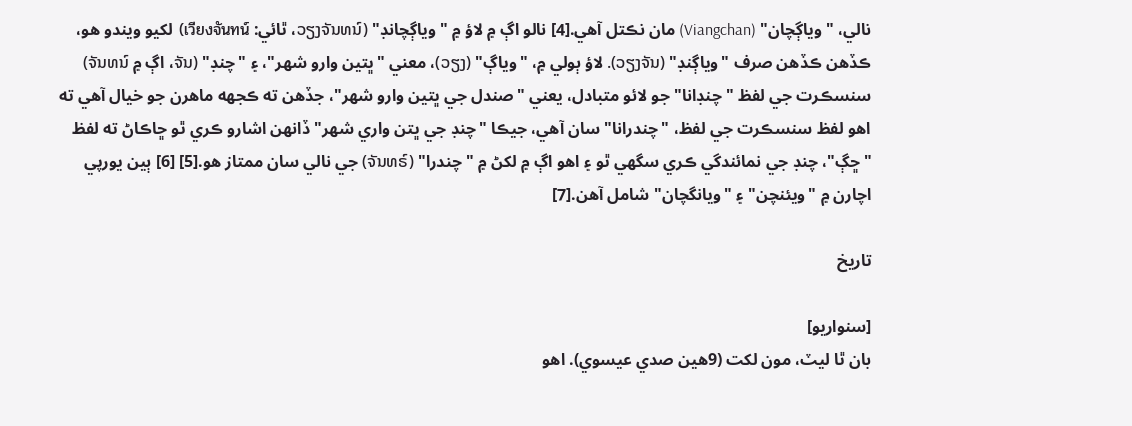نالي، "وياڳچان" (Viangchan) مان نڪتل آهي.[4] نالو اڳ ۾ لاؤ ۾ "وياڳچانڊ" (ວຽງຈັນທນ໌، ٿائي: เวียงจันทน์) لکيو ويندو هو، ڪڏهن ڪڏهن صرف "وياڳنڊ" (ວຽງຈັນ). لاؤ ٻولي ۾، "وياڳ" (ວຽງ)، معني "ڀتين وارو شهر"، ۽ "چنڊ" (ຈັນ، اڳ ۾ ຈັນທນ໌) سنسڪرت جي لفظ "چنڊانا" جو لائو متبادل، يعني "صندل جي ڀتين وارو شهر"، جڏهن ته ڪجهه ماهرن جو خيال آهي ته اهو لفظ سنسڪرت جي لفظ، "چندرانا" سان آهي، جيڪا "چنڊ جي ڀتن واري شهر" ڏانهن اشارو ڪري ٿو ڇاڪاڻ ته لفظ "ڇڳ"، چنڊ جي نمائندگي ڪري سگهي ٿو ۽ اهو اڳ ۾ لکڻ ۾ "چندرا" (ຈັນທຣ໌) جي نالي سان ممتاز هو.[5] [6] ٻين يورپي اچارن ۾ "ويئنچن" ۽ "ويانگچان" شامل آهن.[7]

تاريخ

[سنواريو]
بان ٿا ليٽ، مون لکت (9هين صدي عيسوي). اهو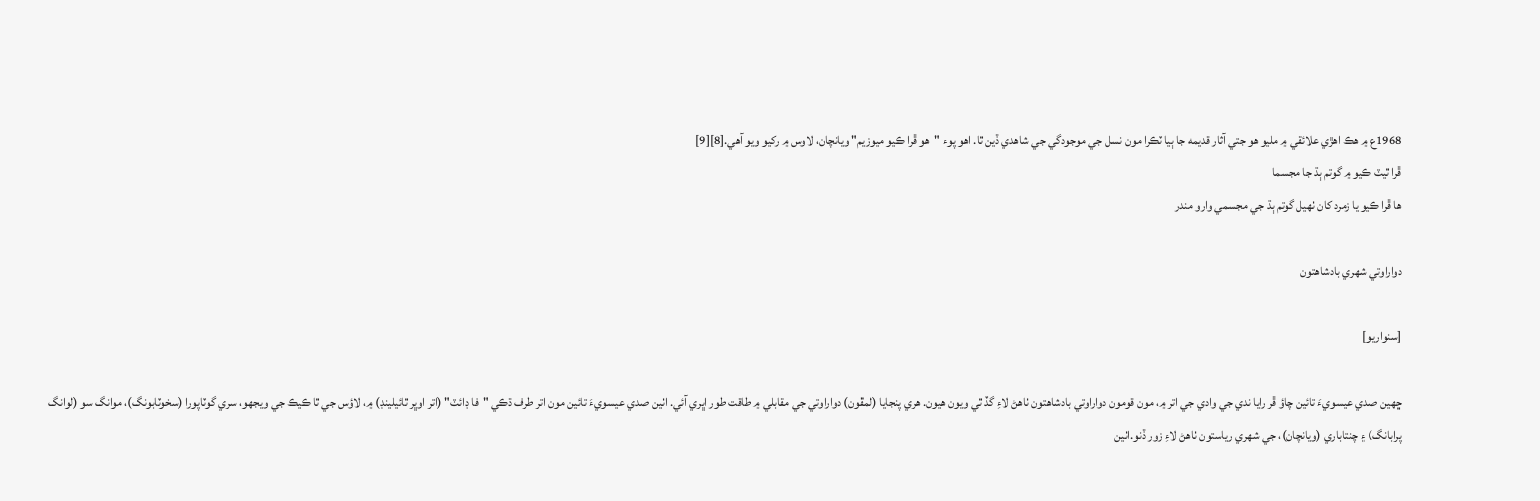1968ع ۾ هڪ اهڙي علائقي ۾ مليو هو جتي آثار قديمه جا ٻيا ٽڪرا مون نسل جي موجودگي جي شاهدي ڏين ٿا. اهو پوء "هو ڦرا ڪيو ميوزيم" ويانچان، لاوس ۾ رکيو ويو آهي.[8][9]
ڦرا ٿيٽ ڪيو ۾ گوتم ٻڌ جا مجسما
ها ڦرا ڪيو يا زمرد کان ٺهيل گوتم ٻڌ جي مجسمي وارو مندر

دواراوتي شهري بادشاھتون

[سنواريو]

ڇهين صدي عيسويءَ تائين چاؤ ڦر رايا ندي جي وادي جي اتر ۾، مون قومون دواراوتي بادشاهتون ٺاهڻ لاءِ گڏ ٿي ويون هيون. هري پنجايا (لمڦون) دواراوتي جي مقابلي ۾ طاقت طور اڀري آئي. اٺين صدي عيسويءَ تائين مون اتر طرف ڌڪي "فا ڊائٽ" (اتر اوڀر ٿائيلينڊ) ۾، لاؤس جي ٿا ڪيڪ جي ويجهو، سري گوٽاپورا (سخوٽابونگ)، موانگ سو (لوانگ پرابانگ) ۽ چنتاباري (ويانچان)، جي شهري رياستون ٺاهڻ لاءِ زور ڏنو.اٺين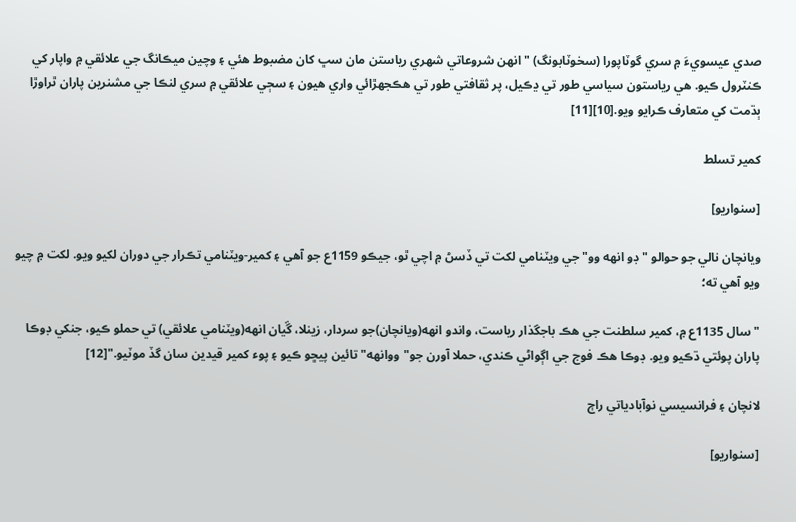صدي عيسويءَ ۾ سري گوٽاپورا (سخوٽابونگ) "انهن شروعاتي شهري رياستن مان سڀ کان مضبوط هئي ۽ وچين ميڪانگ جي علائقي ۾ واپار کي ڪنٽرول ڪيو. هي رياستون سياسي طور تي ڍڪيل، پر ثقافتي طور تي هڪجهڙائي واري هيون ۽ سڄي علائقي ۾ سري لنڪا جي مشنرين پاران ٿراوڙا ٻڌمت کي متعارف ڪرايو ويو.[10][11]

کمير تسلط

[سنواريو]

ويانچان نالي جو حوالو "ڊو انهه وو" جي ويٽنامي لکت تي ڏسڻ ۾ اچي ٿو، جيڪو 1159ع جو آهي ۽ کمير-ويٽنامي تڪرار جي دوران لکيو ويو. لکت ۾ چيو ويو آهي ته؛

"سال 1135ع ۾، کمير سلطنت جي هڪ باجگذار رياست، واندو انهه(ويانچان)جو سردار، زينلا، ڱيان انهه(ويٽنامي علائقي) تي حملو ڪيو، جنکي ڊوڪا پاران پوئتي ڌڪيو ويو. ڊوڪا هڪ فوج جي اڳواڻي ڪندي، حملا آورن جو"ووانهه" تائين پيڇو ڪيو ۽ پوء کمير قيدين سان گڏ موٽيو."[12]

لانچان ۽ فرانسيسي نوآبادياتي راڄ

[سنواريو]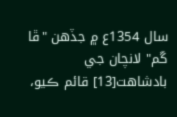سال 1354ع ۾ جڏهن "ڦا ڱم" لانچان جي بادشاهت[13] قائم ڪيو،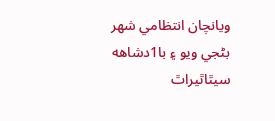ويانچان انتظامي شهر بڻجي ويو ۽ با1دشاهه سيٿاٿيراٿ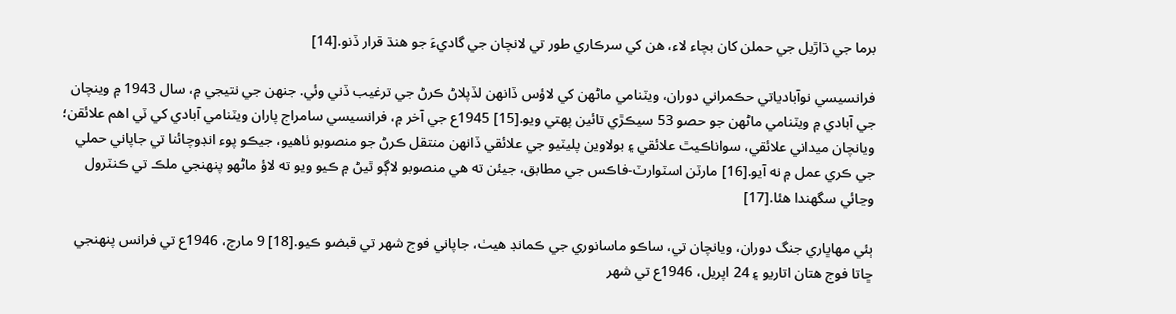برما جي ڌاڙيل جي حملن کان بچاء لاء، هن کي سرڪاري طور تي لانچان جي گاديءَ جو هنڌ قرار ڏنو.[14]

فرانسيسي نوآبادياتي حڪمراني دوران، ويٽنامي ماڻهن کي لاؤس ڏانهن لڏپلاڻ ڪرڻ جي ترغيب ڏني وئي. جنهن جي نتيجي ۾، سال 1943 ۾ وينچان جي آبادي ۾ ويٽنامي ماڻھن جو حصو 53 سيڪڙي تائين پهتي ويو.[15] 1945ع جي آخر ۾، فرانسيسي سامراج پاران ويٽنامي آبادي کي ٽي اهم علائقن؛ ويانچان ميداني علائقي، سواناڪيٿ علائقي ۽ بولاوين پليٽيو جي علائقي ڏانهن منتقل ڪرڻ جو منصوبو ٺاهيو، جيڪو پوء انڊوچائنا تي جاپاني حملي جي ڪري عمل ۾ نه آيو.[16] مارٽن اسٽوارٽ-فاڪس جي مطابق، جيئن ته هي منصوبو لاڳو ٿيڻ ۾ ڪيو ويو ته لاؤ ماڻهو پنهنجي ملڪ تي ڪنٽرول وڃائي سگهندا هئا.[17]

ٻئي مهاڀاري جنگ دوران، ويانچان تي، ساڪو ماسانوري جي ڪمانڊ هيٺ، جاپاني فوج شھر تي قبضو ڪيو.[18] 9 مارچ، 1946ع تي فرانس پنهنجي ڇاتا فوج هتان اتاريو ۽ 24 اپريل، 1946ع تي شهر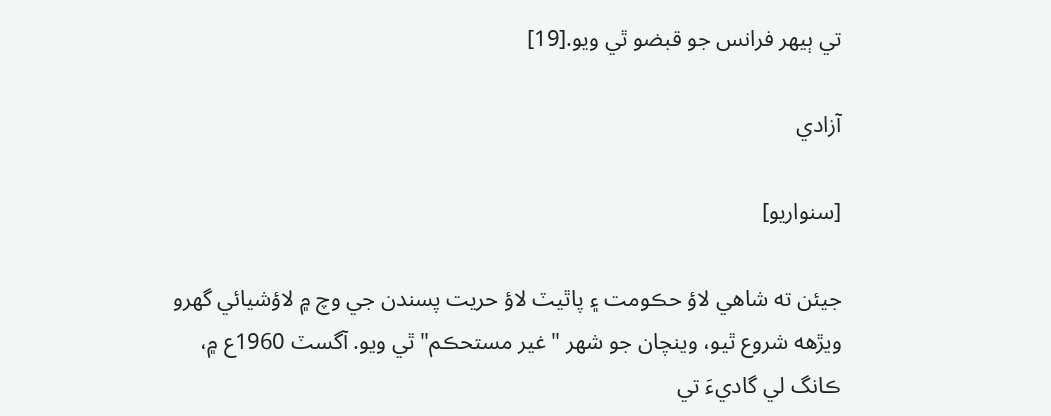تي ٻيهر فرانس جو قبضو ٿي ويو.[19]

آزادي

[سنواريو]

جيئن ته شاهي لاؤ حڪومت ۽ پاٿيٽ لاؤ حريت پسندن جي وچ ۾ لاؤشيائي گهرو ويڙهه شروع ٿيو، وينچان جو شهر "غير مستحڪم" ٿي ويو. آگسٽ 1960ع ۾، ڪانگ لي گاديءَ تي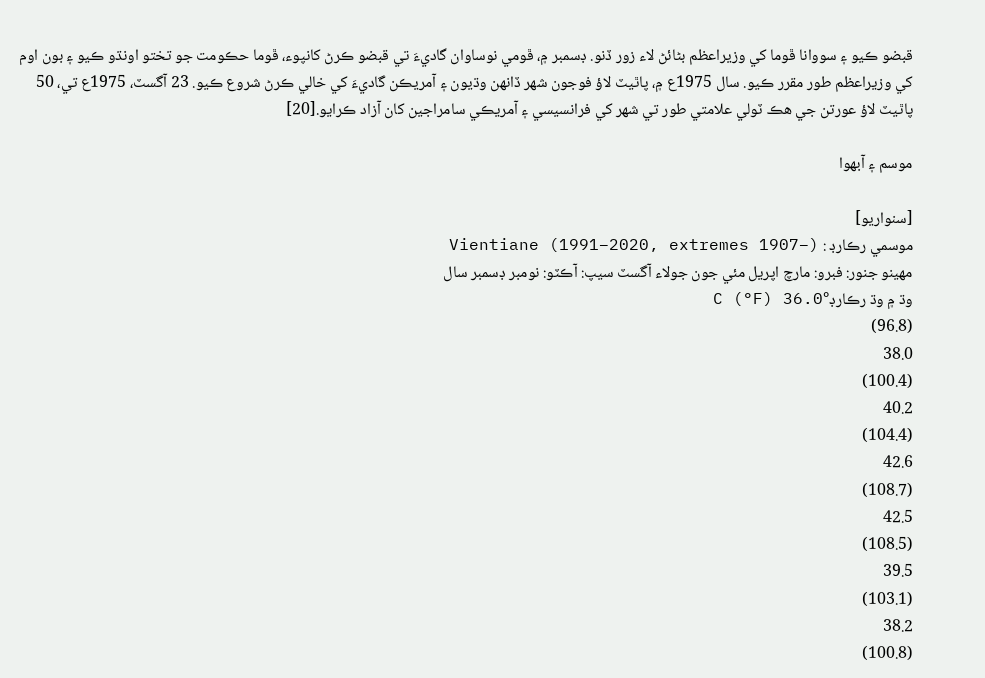قبضو ڪيو ۽ سووانا ڦوما کي وزيراعظم بڻائڻ لاء زور ڏنو. ڊسمبر ۾، ڦومي نوساوان گاديءَ تي قبضو ڪرڻ کانپوء، ڦوما حڪومت جو تختو اونڌو ڪيو ۽ بون اوم کي وزيراعظم طور مقرر ڪيو. سال 1975ع ۾، پاٿيٽ لاؤ فوجون شهر ڏانهن وڌيون ۽ آمريڪن گاديءَ کي خالي ڪرڻ شروع ڪيو. 23 آگسٽ، 1975ع تي، 50 پاٿيٽ لاؤ عورتن جي هڪ ٽولي علامتي طور تي شهر کي فرانسيسي ۽ آمريڪي سامراجين کان آزاد ڪرايو.[20]

موسم ۽ آبهوا

[سنواريو]
موسمي رڪارڊ : Vientiane (1991–2020, extremes 1907–)
مھينو جنور: فبرو: مارچ اپريل مئي جون جولاء آگسٽ سيپ: آڪٽو: نومبر ڊسمبر سال
وڌ ۾ وڌ رڪارڊ°C (°F) 36.0
(96.8)
38.0
(100.4)
40.2
(104.4)
42.6
(108.7)
42.5
(108.5)
39.5
(103.1)
38.2
(100.8)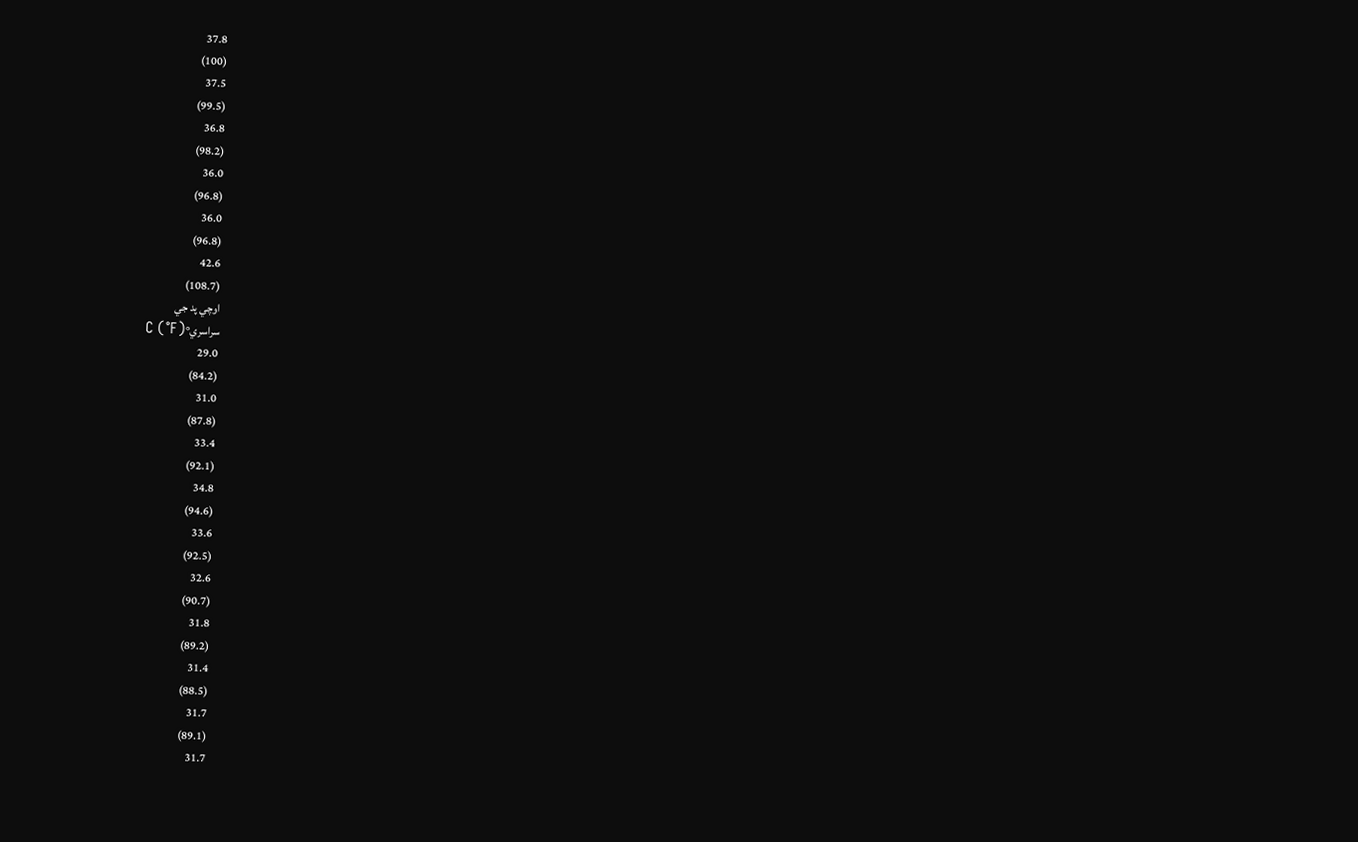37.8
(100)
37.5
(99.5)
36.8
(98.2)
36.0
(96.8)
36.0
(96.8)
42.6
(108.7)
اوچي پد جي
سراسري°C (°F)
29.0
(84.2)
31.0
(87.8)
33.4
(92.1)
34.8
(94.6)
33.6
(92.5)
32.6
(90.7)
31.8
(89.2)
31.4
(88.5)
31.7
(89.1)
31.7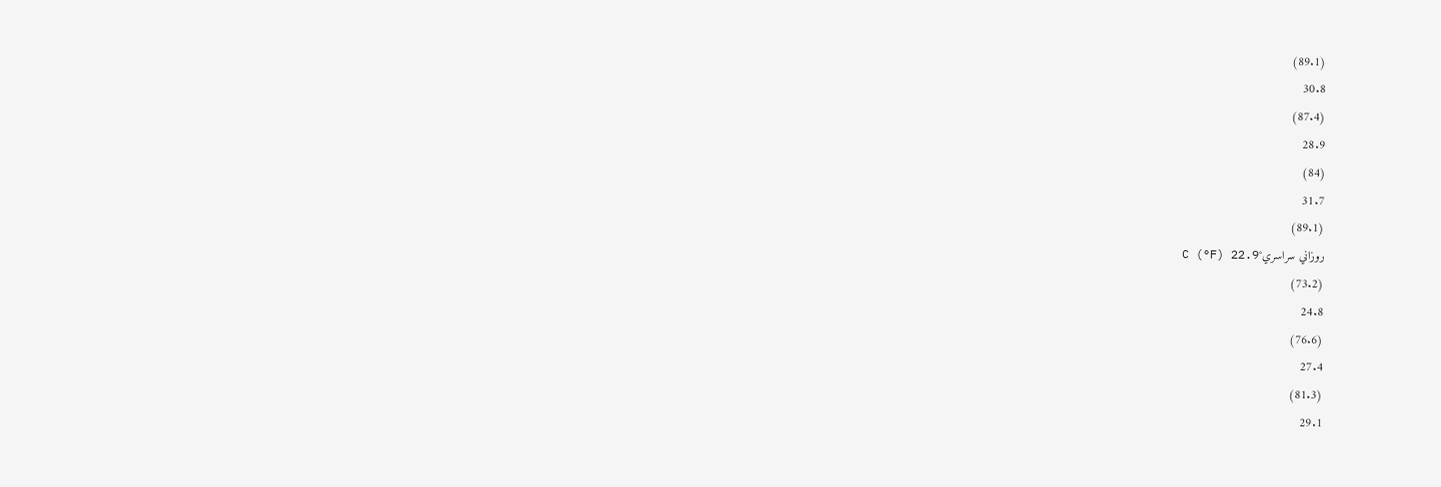(89.1)
30.8
(87.4)
28.9
(84)
31.7
(89.1)
روزاني سراسري°C (°F) 22.9
(73.2)
24.8
(76.6)
27.4
(81.3)
29.1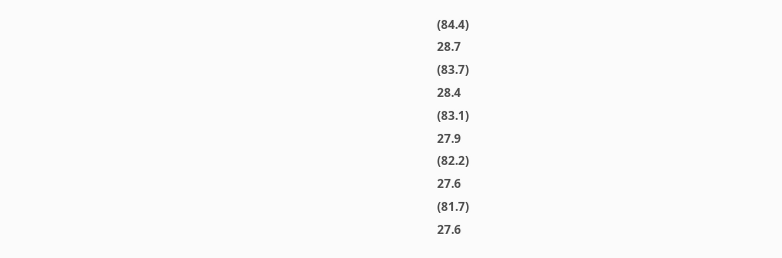(84.4)
28.7
(83.7)
28.4
(83.1)
27.9
(82.2)
27.6
(81.7)
27.6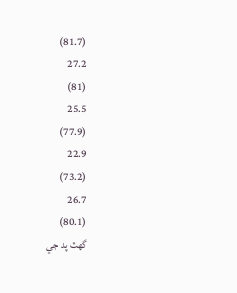(81.7)
27.2
(81)
25.5
(77.9)
22.9
(73.2)
26.7
(80.1)
گھٽ پد جي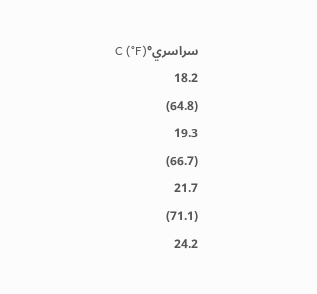سراسري°C (°F)
18.2
(64.8)
19.3
(66.7)
21.7
(71.1)
24.2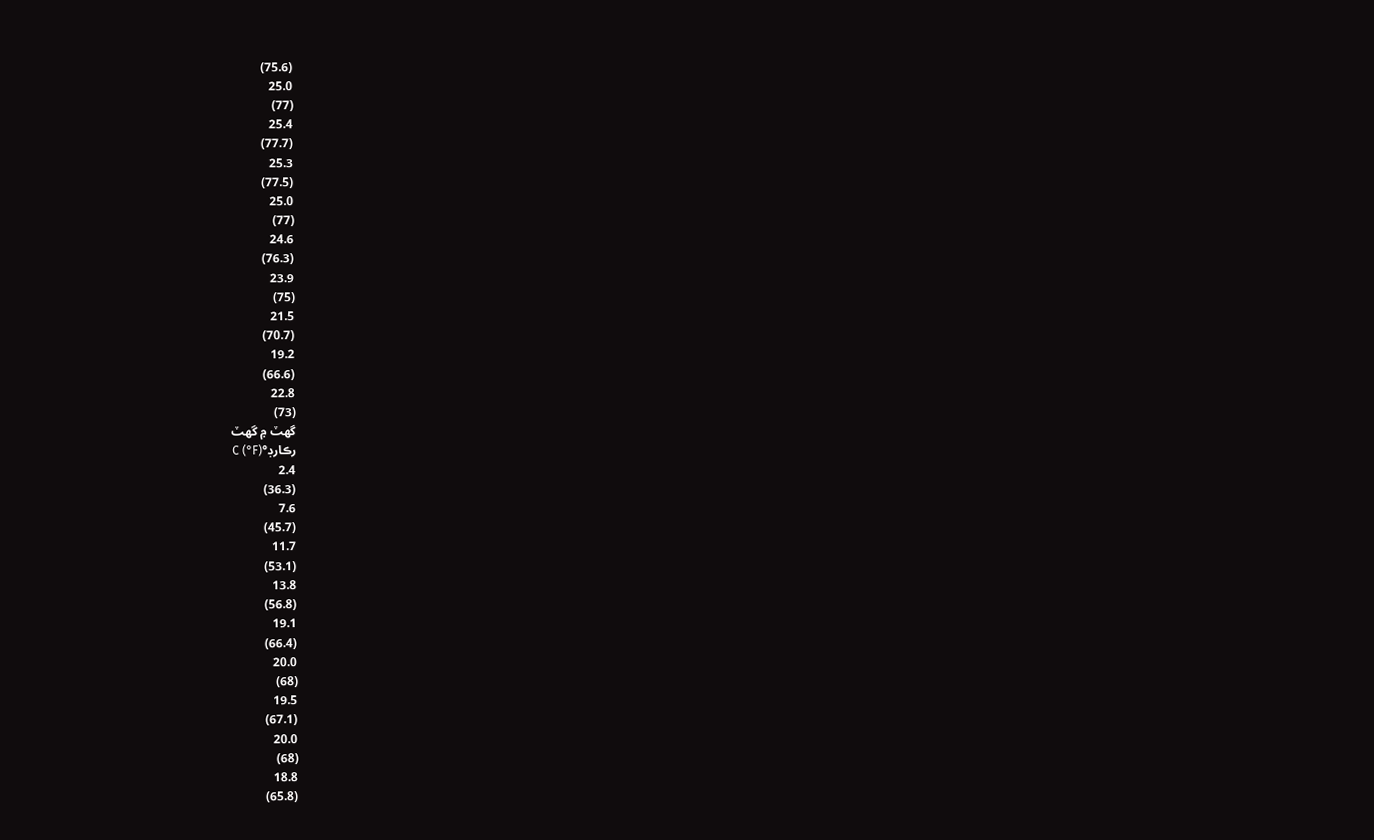(75.6)
25.0
(77)
25.4
(77.7)
25.3
(77.5)
25.0
(77)
24.6
(76.3)
23.9
(75)
21.5
(70.7)
19.2
(66.6)
22.8
(73)
گھٽ ۾ گھٽ
رڪارڊ°C (°F)
2.4
(36.3)
7.6
(45.7)
11.7
(53.1)
13.8
(56.8)
19.1
(66.4)
20.0
(68)
19.5
(67.1)
20.0
(68)
18.8
(65.8)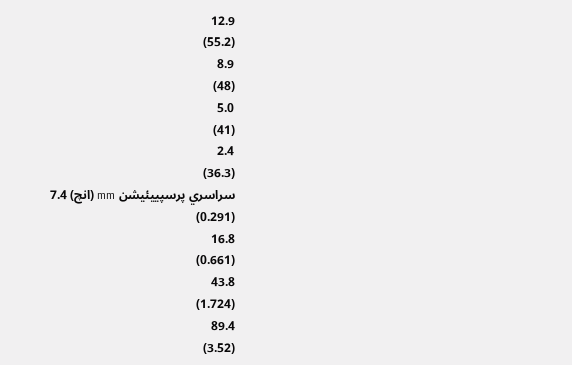12.9
(55.2)
8.9
(48)
5.0
(41)
2.4
(36.3)
سراسري پرسپييئيشن mm (انچ) 7.4
(0.291)
16.8
(0.661)
43.8
(1.724)
89.4
(3.52)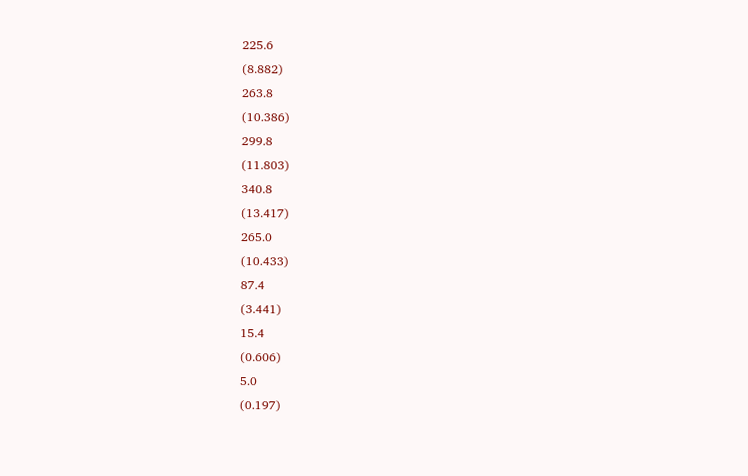225.6
(8.882)
263.8
(10.386)
299.8
(11.803)
340.8
(13.417)
265.0
(10.433)
87.4
(3.441)
15.4
(0.606)
5.0
(0.197)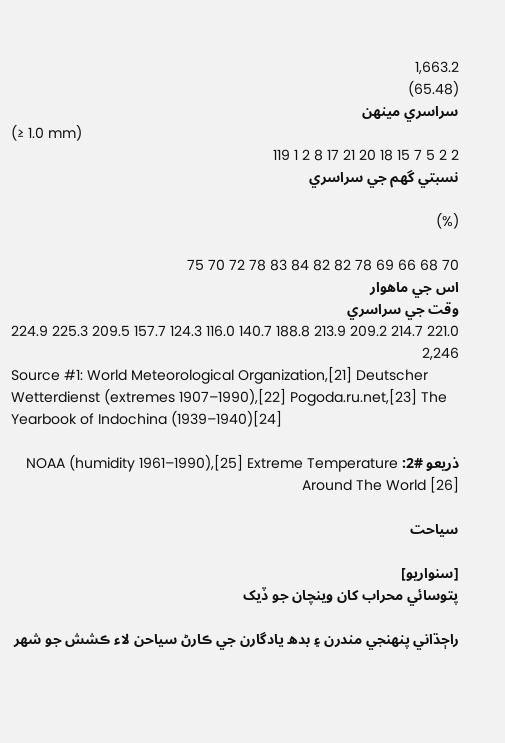1,663.2
(65.48)
سراسري مينھن
(≥ 1.0 mm)
2 2 5 7 15 18 20 21 17 8 2 1 119
نسبتي گھم جي سراسري

(%)

70 68 66 69 78 82 82 84 83 78 72 70 75
اس جي ماھوار
وقت جي سراسري
221.0 214.7 209.2 213.9 188.8 140.7 116.0 124.3 157.7 209.5 225.3 224.9 2,246
Source #1: World Meteorological Organization,[21] Deutscher Wetterdienst (extremes 1907–1990),[22] Pogoda.ru.net,[23] The Yearbook of Indochina (1939–1940)[24]

ذريعو #2: NOAA (humidity 1961–1990),[25] Extreme Temperature Around The World [26]

سياحت

[سنواريو]
پتوسائي محراب کان وينچان جو ڏيک

راڄڌاني پنهنجي مندرن ۽ بدھ يادگارن جي ڪارڻ سياحن لاء ڪشش جو شهر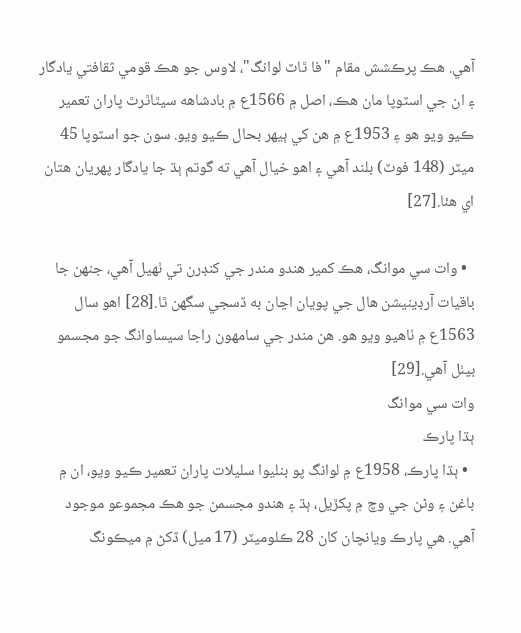آھي. هڪ پرڪشش مقام "فا ٿاٽ لوانگ"، لاوس جو هڪ قومي ثقافتي يادگار ۽ ان جي اسٽوپا مان هڪ، اصل ۾ 1566ع ۾ بادشاهه سيٿاٿرٿ پاران تعمير ڪيو ويو هو ۽ 1953ع ۾ هن کي ٻيهر بحال ڪيو ويو. سون جو اسٽوپا 45 ميٽر (148 فوٽ) بلند آهي ۽ اهو خيال آهي ته گوتم ٻڌ جا يادگار پهريان هتان اي هئا.[27]

  • وات سي موانگ، هڪ کمير هندو مندر جي کنڊرن تي ٺهيل آهي، جنھن جا باقيات آرڊينيشن هال جي پويان اڃان به ڏسجي سگهن ٿا.[28] اهو سال 1563ع ۾ ٺاهيو ويو هو. هن مندر جي سامهون راجا سيساوانگ جو مجسمو بيٺل آهي.[29]
وات سي موانگ
ٻڌا پارڪ
  • ٻڌا پارڪ، 1958ع ۾ لوانگ پو بنليوا سليلات پاران تعمير ڪيو ويو، ان ۾ باغن ۽ وڻن جي وچ ۾ پکڙيل، ٻڌ ۽ هندو مجسمن جو هڪ مجموعو موجود آهي. هي پارڪ ويانچان کان 28 ڪلوميٽر (17 ميل) ڏکڻ ۾ ميڪونگ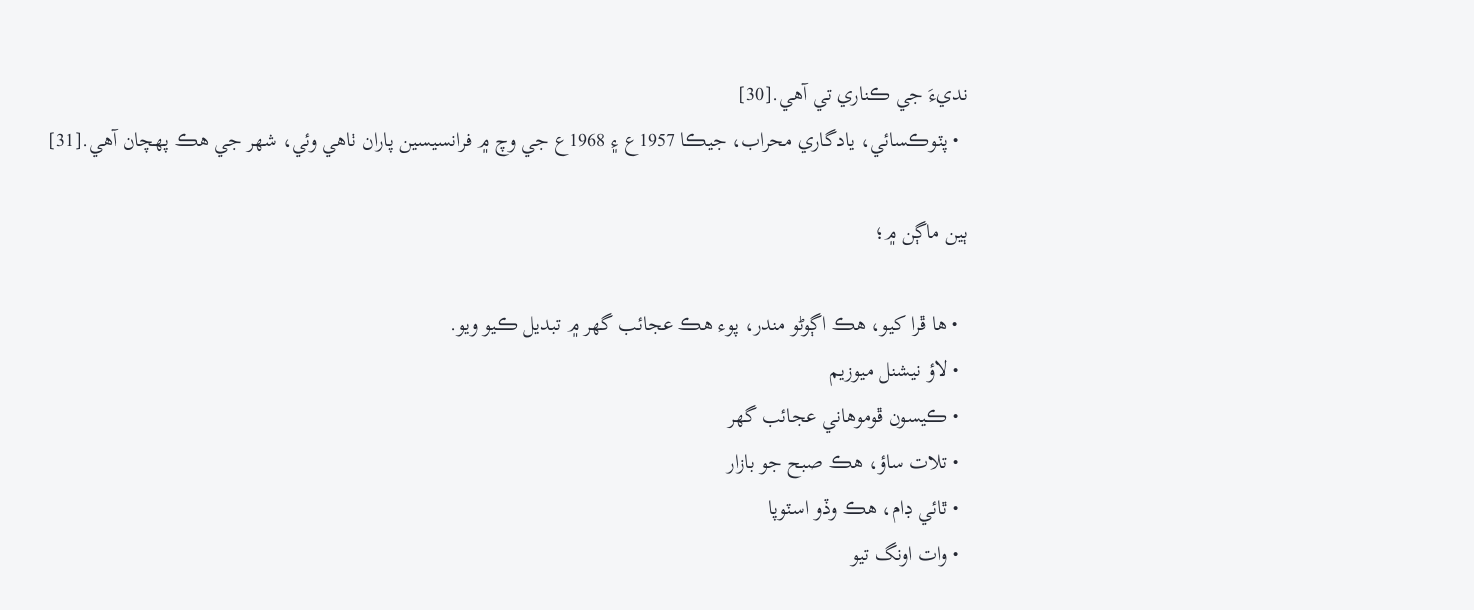نديءَ جي ڪناري تي آهي.[30]
  • پٽوڪسائي، يادگاري محراب، جيڪا 1957ع ۽ 1968ع جي وچ ۾ فرانسيسين پاران ٺاهي وئي، شهر جي هڪ پهچان آهي.[31]

ٻين ماڳن ۾؛

  • ها ڦرا کيو، هڪ اڳوڻو مندر، پوء هڪ عجائب گھر ۾ تبديل ڪيو ويو.
  • لاؤ نيشنل ميوزيم
  • ڪيسون ڦوموهاني عجائب گهر
  • تلات ساؤ، هڪ صبح جو بازار
  • ٿائي ڊام، هڪ وڏو اسٽوپا
  • وات اونگ تيو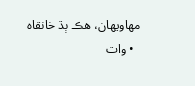مهاويهان، هڪ ٻڌ خانقاه
  • وات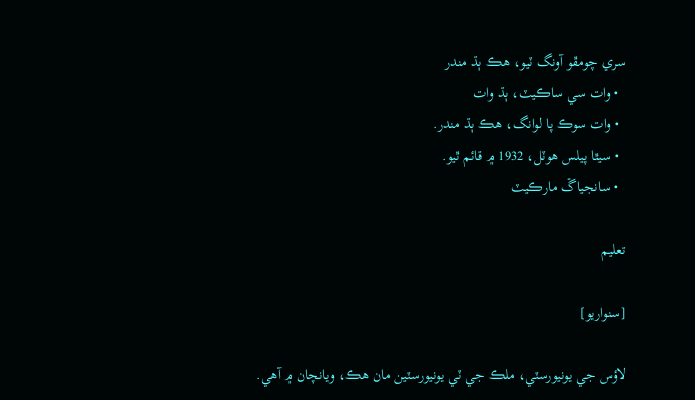سري چومڦو آونگ ٽيو، هڪ ٻڌ مندر
  • وات سي ساڪيٽ، ٻڌ وات
  • وات سوڪ پا لوانگ، هڪ ٻڌ مندر.
  • سيٿا پيلس هوٽل، 1932 ۾ قائم ٿيو.
  • سانجياڱ مارڪيٽ

تعليم

[سنواريو]

لاؤس جي يونيورسٽي، ملڪ جي ٽي يونيورسٽين مان هڪ، ويانچان ۾ آهي.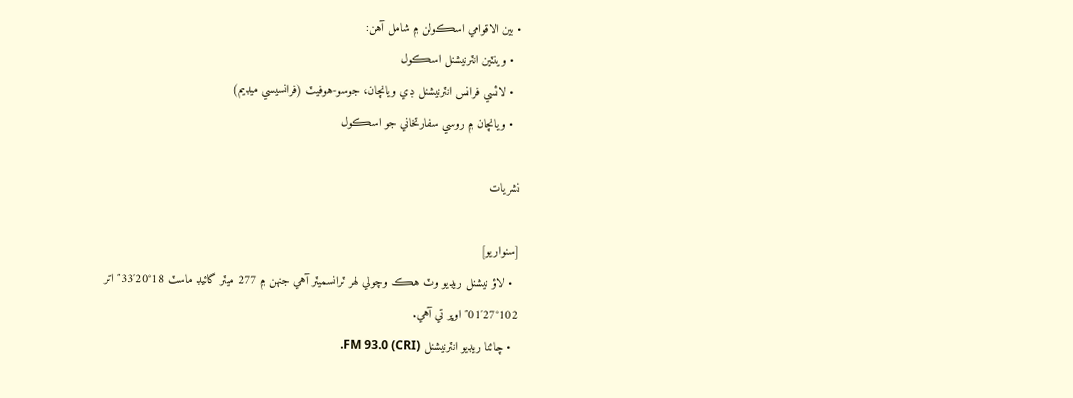• بين الاقوامي اسڪولن ۾ شامل آهن:
  • وينٽين انٽرنيشنل اسڪول
  • لائسي فرانس انٽرنيشنل ڊي ويانچان، جوسو-هوفيٽ (فرانسيسي ميڊيم)
  • ويانچان ۾ روسي سفارتخاني جو اسڪول

نشريات

[سنواريو]
  • لاؤ نيشنل ريڊيو وٽ هڪ وچولي لهر ٽرانسميٽر آهي جنهن ۾ 277 ميٽر گائيڊ ماسٽ 18°20′33″ اتر 102°27′01″ اوڀر تي آهي.
  • چائنا ريڊيو انٽرنيشنل (CRI) FM 93.0.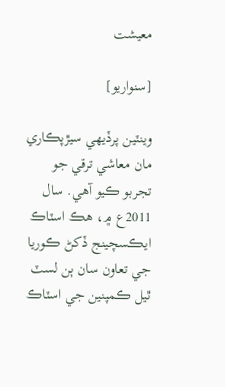معيشت

[سنواريو]

وينٽين پرڏيهي سيڙپڪاري مان معاشي ترقي جو تجربو ڪيو آهي. سال 2011ع ۾، هڪ اسٽاڪ ايڪسچينج ڏکڻ ڪوريا جي تعاون سان ٻن لسٽ ٿيل ڪمپنين جي اسٽاڪ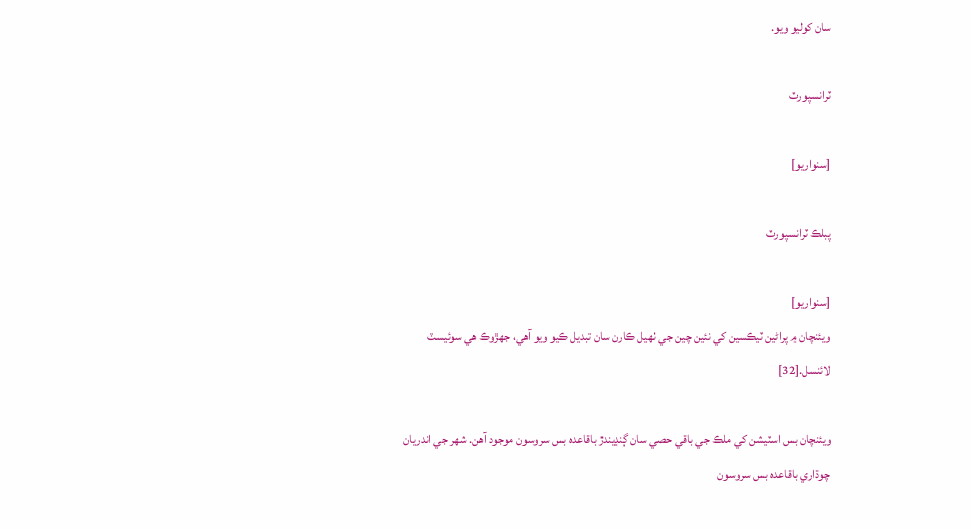سان کوليو ويو.

ٽرانسپورٽ

[سنواريو]

پبلڪ ٽرانسپورٽ

[سنواريو]
ويئنچان ۾ پراڻين ٽيڪسين کي نئين چين جي ٺهيل ڪارن سان تبديل ڪيو ويو آهي، جهڙوڪ هي سوئيسٽ لائنسل.[32]

ويئنچان بس اسٽيشن کي ملڪ جي باقي حصي سان ڳنڍيندڙ باقاعده بس سروسون موجود آهن. شهر جي اندريان چوڌاري باقاعده بس سروسون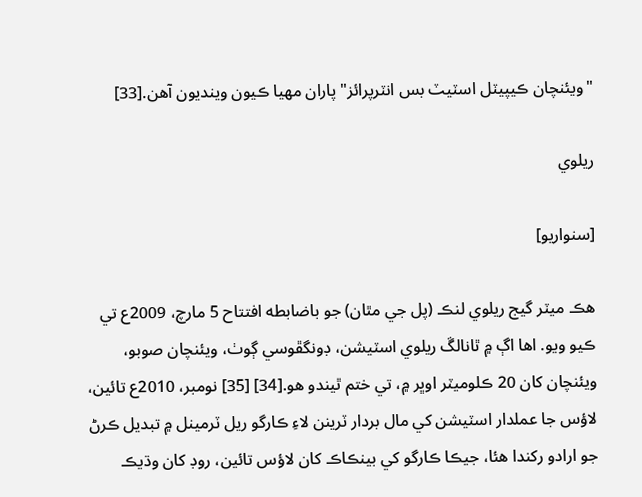"ويئنچان ڪيپيٽل اسٽيٽ بس انٽرپرائز" پاران مهيا ڪيون وينديون آهن.[33]

ريلوي

[سنواريو]

هڪ ميٽر گيج ريلوي لنڪ (پل جي مٿان) جو باضابطه افتتاح 5 مارچ، 2009ع تي ڪيو ويو. اها اڳ ۾ ٿانالڱ ريلوي اسٽيشن، ڊونگڦوسي ڳوٺ، ويئنچان صوبو، ويئنچان کان 20 ڪلوميٽر اوڀر ۾، تي ختم ٿيندو هو.[34] [35] نومبر، 2010ع تائين، لاؤس جا عملدار اسٽيشن کي مال بردار ٽرينن لاءِ ڪارگو ريل ٽرمينل ۾ تبديل ڪرڻ جو ارادو رکندا هئا، جيڪا ڪارگو کي بينڪاڪ کان لاؤس تائين، روڊ کان وڌيڪ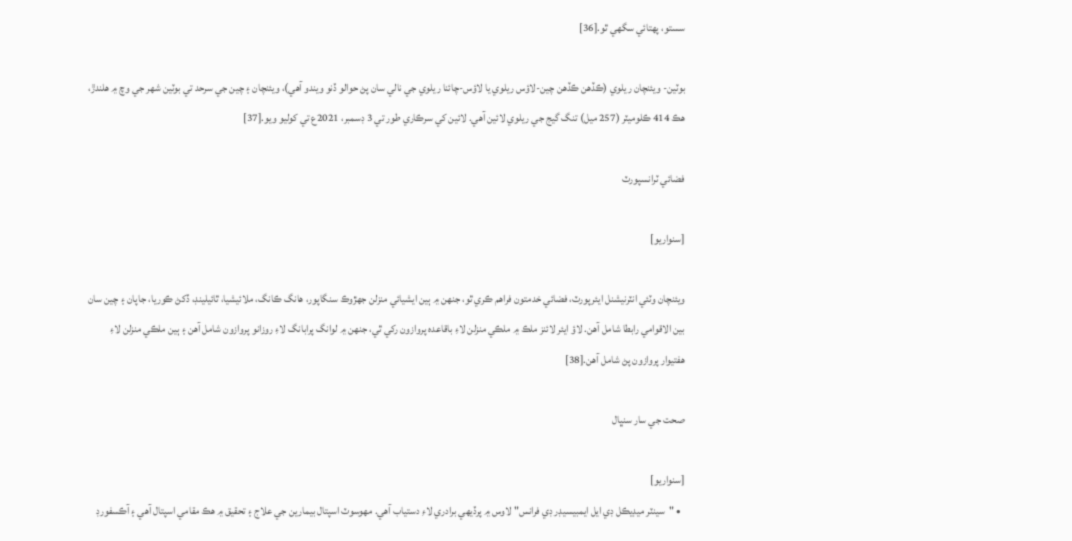سستو، پهتائي سگھي ٿو.[36]

بوٽين- ويئنچان ريلوي (ڪڏهن ڪڏهن چين-لاؤس ريلوي يا لاؤس-چائنا ريلوي جي نالي سان پڻ حوالو ڏنو ويندو آهي)، ويئنچان ۽ چين جي سرحد تي بوٽين شهر جي وچ ۾ هلندڙ، هڪ 414 ڪلوميٽر (257 ميل) تنگ گيج جي ريلوي لائين آهي. لائين کي سرڪاري طور تي 3 ڊسمبر، 2021ع تي کوليو ويو.[37]

فضائي ٽرانسپورٽ

[سنواريو]

ويئنچان وٽئي انٽرنيشنل ايئرپورٽ، فضائي خدمتون فراهم ڪري ٿو، جنهن ۾ ٻين ايشيائي منزلن جهڙوڪ سنگاپور، هانگ ڪانگ، ملائيشيا، ٿائيلينڊ، ڏکڻ ڪوريا، جاپان ۽ چين سان بين الاقوامي رابطا شامل آهن. لاؤ ايئر لائنز ملڪ ۾ ملڪي منزلن لاءِ باقاعده پروازون رکي ٿي، جنهن ۾ لوانگ پرابانگ لاءِ روزانو پروازون شامل آهن ۽ ٻين ملڪي منزلن لاءِ هفتيوار پروازون پڻ شامل آهن.[38]

صحت جي سار سنڀال

[سنواريو]
  • "سينٽر ميڊيڪل ڊي ايل ايمبيسيڊر ڊي فرانس" لاوس ۾ پرڏيهي برادري لاءِ دستياب آهي. مهوسوٽ اسپتال بيمارين جي علاج ۽ تحقيق ۾ هڪ مقامي اسپتال آهي ۽ آڪسفورڊ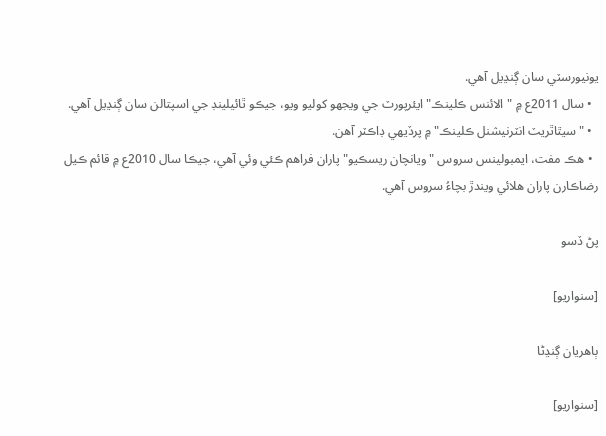يونيورسٽي سان ڳنڍيل آهي.
  • سال 2011ع ۾ "الائنس ڪلينڪ" ايئرپورٽ جي ويجهو کوليو ويو، جيڪو ٿائيلينڊ جي اسپتالن سان ڳنڍيل آهي.
  • "سيٿاٿريٽ انٽرنيشنل ڪلينڪ" ۾ پرڏيهي ڊاڪٽر آهن.
  • هڪ مفت، ايمبولينس سروس "ويانچان ريسڪيو" پاران فراهم ڪئي وئي آهي، جيڪا سال 2010ع ۾ قائم ڪيل رضاڪارن پاران هلائي ويندڙ بچاءُ سروس آهي.

پڻ ڏسو

[سنواريو]

ٻاهريان ڳنڍڻا

[سنواريو]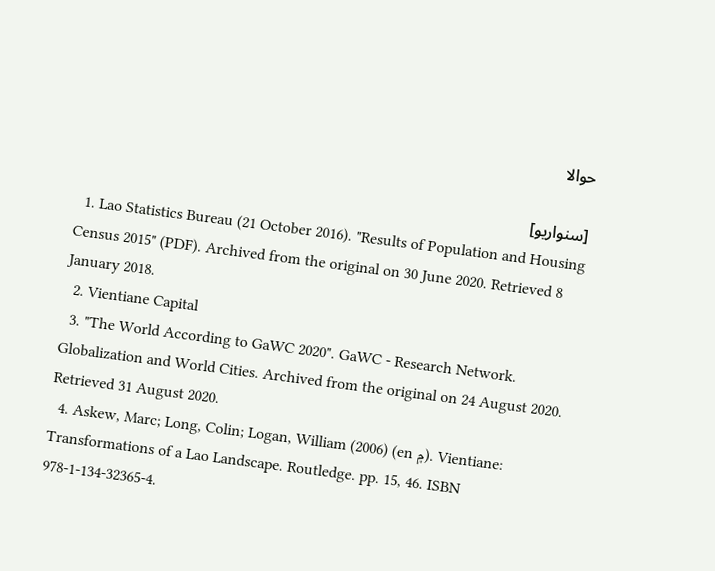حوالا

[سنواريو]
  1. Lao Statistics Bureau (21 October 2016). "Results of Population and Housing Census 2015" (PDF). Archived from the original on 30 June 2020. Retrieved 8 January 2018.
  2. Vientiane Capital
  3. "The World According to GaWC 2020". GaWC - Research Network. Globalization and World Cities. Archived from the original on 24 August 2020. Retrieved 31 August 2020.
  4. Askew, Marc; Long, Colin; Logan, William (2006) (en ۾). Vientiane: Transformations of a Lao Landscape. Routledge. pp. 15, 46. ISBN 978-1-134-32365-4.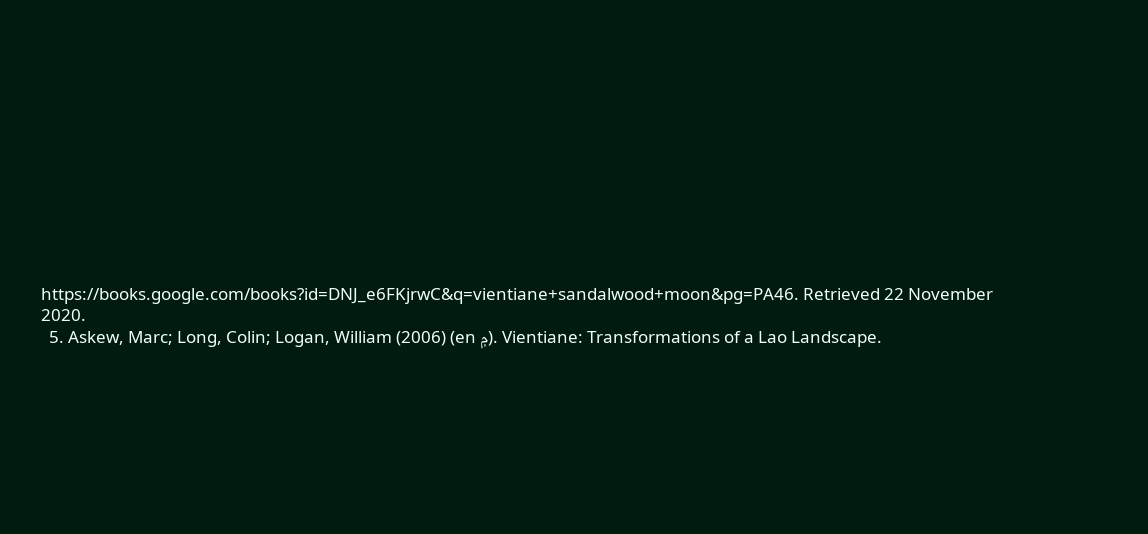https://books.google.com/books?id=DNJ_e6FKjrwC&q=vientiane+sandalwood+moon&pg=PA46. Retrieved 22 November 2020.
  5. Askew, Marc; Long, Colin; Logan, William (2006) (en ۾). Vientiane: Transformations of a Lao Landscape.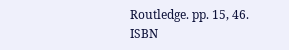Routledge. pp. 15, 46. ISBN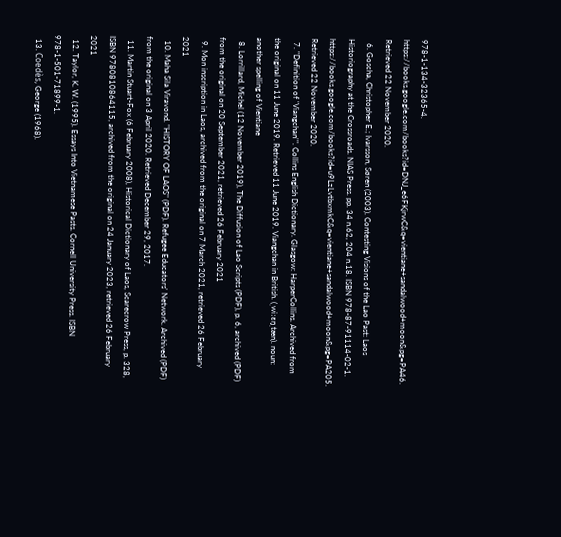978-1-134-32365-4. https://books.google.com/books?id=DNJ_e6FKjrwC&q=vientiane+sandalwood+moon&pg=PA46. Retrieved 22 November 2020.
  6. Goscha, Christopher E.; Ivarsson, Søren (2003). Contesting Visions of the Lao Past: Laos Historiography at the Crossroads. NIAS Press. pp. 34 n.62, 204 n.18. ISBN 978-87-91114-02-1. https://books.google.com/books?id=u9LzLvtbxmkC&q=vientiane+sandalwood+moon&pg=PA205. Retrieved 22 November 2020.
  7. "Definition of 'Viangchan'". Collins English Dictionary. Glasgow: HarperCollins. Archived from the original on 11 June 2019. Retrieved 11 June 2019. Viangchan in British. (ˌwiːɛŋˌtæn). noun: another spelling of Vientiane
  8. Lorrillard, Michel (12 November 2019), The Diffusion of Lao Scripts (PDF), p. 6, archived (PDF) from the original on 20 September 2021, retrieved 26 February 2021
  9. Mon inscription in Laos, archived from the original on 7 March 2021, retrieved 26 February 2021
  10. Maha Sila Viravond. "HISTORY OF LAOS" (PDF). Refugee Educators' Network. Archived (PDF) from the original on 3 April 2020. Retrieved December 29, 2017.
  11. Martin Stuart-Fox (6 February 2008), Historical Dictionary of Laos, Scarecrow Press, p. 328, ISBN 9780810864115, archived from the original on 24 January 2023, retrieved 26 February 2021
  12. Taylor, K. W. (1995). Essays Into Vietnamese Pasts. Cornell University Press. ISBN 978-1-501-71899-1.
  13. Coedès, George (1968).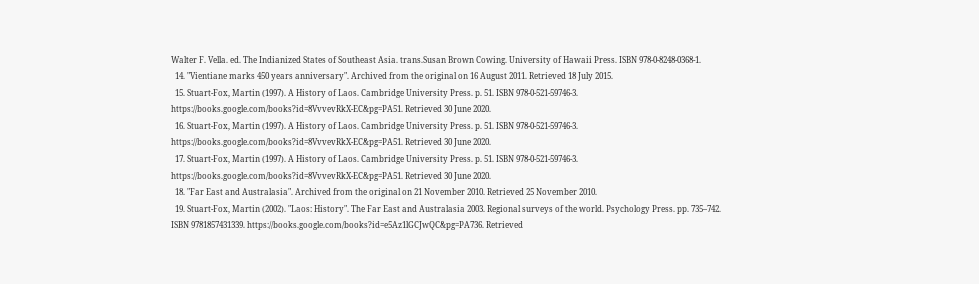Walter F. Vella. ed. The Indianized States of Southeast Asia. trans.Susan Brown Cowing. University of Hawaii Press. ISBN 978-0-8248-0368-1.
  14. "Vientiane marks 450 years anniversary". Archived from the original on 16 August 2011. Retrieved 18 July 2015.
  15. Stuart-Fox, Martin (1997). A History of Laos. Cambridge University Press. p. 51. ISBN 978-0-521-59746-3. https://books.google.com/books?id=8VvvevRkX-EC&pg=PA51. Retrieved 30 June 2020.
  16. Stuart-Fox, Martin (1997). A History of Laos. Cambridge University Press. p. 51. ISBN 978-0-521-59746-3. https://books.google.com/books?id=8VvvevRkX-EC&pg=PA51. Retrieved 30 June 2020.
  17. Stuart-Fox, Martin (1997). A History of Laos. Cambridge University Press. p. 51. ISBN 978-0-521-59746-3. https://books.google.com/books?id=8VvvevRkX-EC&pg=PA51. Retrieved 30 June 2020.
  18. "Far East and Australasia". Archived from the original on 21 November 2010. Retrieved 25 November 2010.
  19. Stuart-Fox, Martin (2002). "Laos: History". The Far East and Australasia 2003. Regional surveys of the world. Psychology Press. pp. 735–742. ISBN 9781857431339. https://books.google.com/books?id=e5Az1lGCJwQC&pg=PA736. Retrieved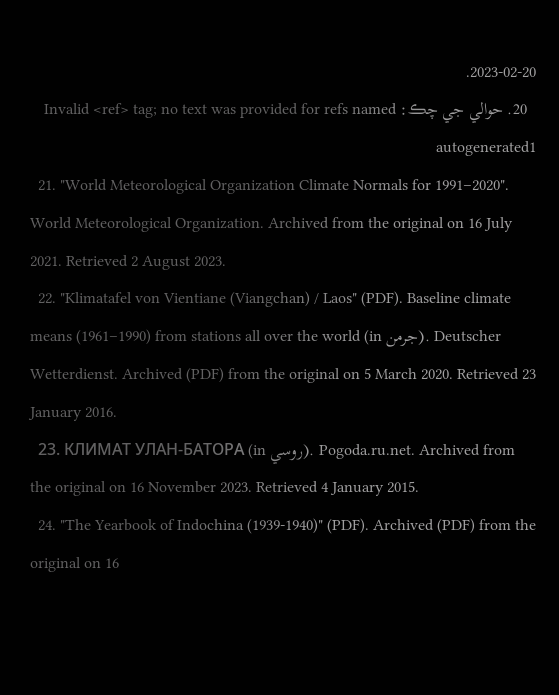2023-02-20.
  20. حوالي جي چڪ: Invalid <ref> tag; no text was provided for refs named autogenerated1
  21. "World Meteorological Organization Climate Normals for 1991–2020". World Meteorological Organization. Archived from the original on 16 July 2021. Retrieved 2 August 2023.
  22. "Klimatafel von Vientiane (Viangchan) / Laos" (PDF). Baseline climate means (1961–1990) from stations all over the world (in جرمن). Deutscher Wetterdienst. Archived (PDF) from the original on 5 March 2020. Retrieved 23 January 2016.
  23. КЛИМАТ УЛАН-БАТОРА (in روسي). Pogoda.ru.net. Archived from the original on 16 November 2023. Retrieved 4 January 2015.
  24. "The Yearbook of Indochina (1939-1940)" (PDF). Archived (PDF) from the original on 16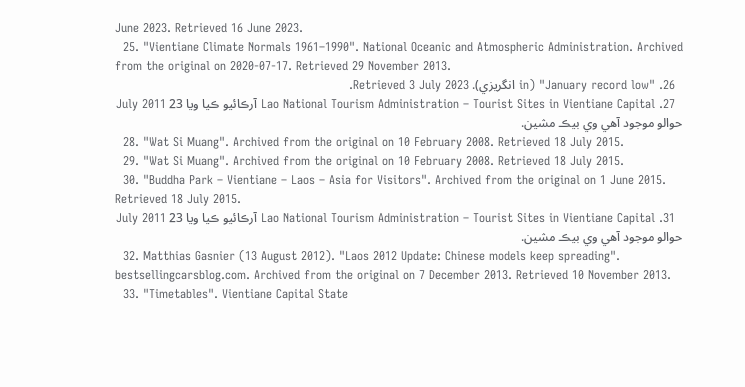June 2023. Retrieved 16 June 2023.
  25. "Vientiane Climate Normals 1961–1990". National Oceanic and Atmospheric Administration. Archived from the original on 2020-07-17. Retrieved 29 November 2013.
  26. "January record low" (in انگريزي). Retrieved 3 July 2023.
  27. Lao National Tourism Administration – Tourist Sites in Vientiane Capital آرڪائيو ڪيا ويا 23 July 2011 حوالو موجود آهي وي بيڪ مشين.
  28. "Wat Si Muang". Archived from the original on 10 February 2008. Retrieved 18 July 2015.
  29. "Wat Si Muang". Archived from the original on 10 February 2008. Retrieved 18 July 2015.
  30. "Buddha Park – Vientiane – Laos – Asia for Visitors". Archived from the original on 1 June 2015. Retrieved 18 July 2015.
  31. Lao National Tourism Administration – Tourist Sites in Vientiane Capital آرڪائيو ڪيا ويا 23 July 2011 حوالو موجود آهي وي بيڪ مشين.
  32. Matthias Gasnier (13 August 2012). "Laos 2012 Update: Chinese models keep spreading". bestsellingcarsblog.com. Archived from the original on 7 December 2013. Retrieved 10 November 2013.
  33. "Timetables". Vientiane Capital State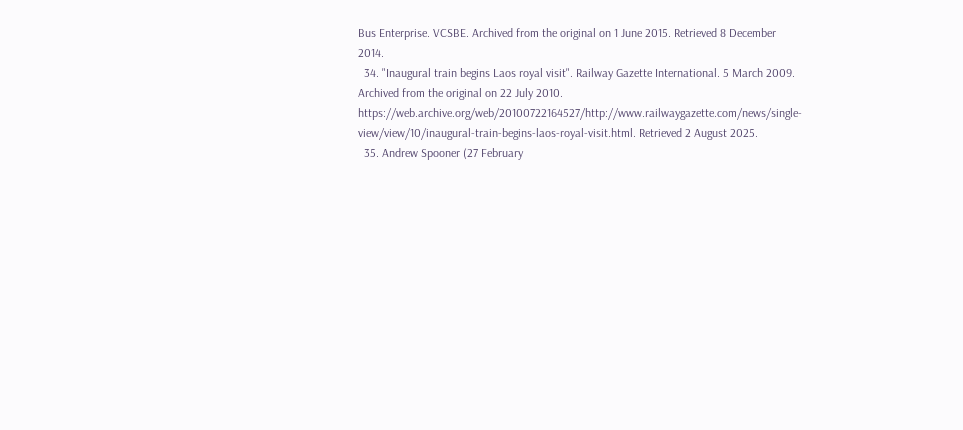Bus Enterprise. VCSBE. Archived from the original on 1 June 2015. Retrieved 8 December 2014.
  34. "Inaugural train begins Laos royal visit". Railway Gazette International. 5 March 2009. Archived from the original on 22 July 2010. https://web.archive.org/web/20100722164527/http://www.railwaygazette.com/news/single-view/view/10/inaugural-train-begins-laos-royal-visit.html. Retrieved 2 August 2025.
  35. Andrew Spooner (27 February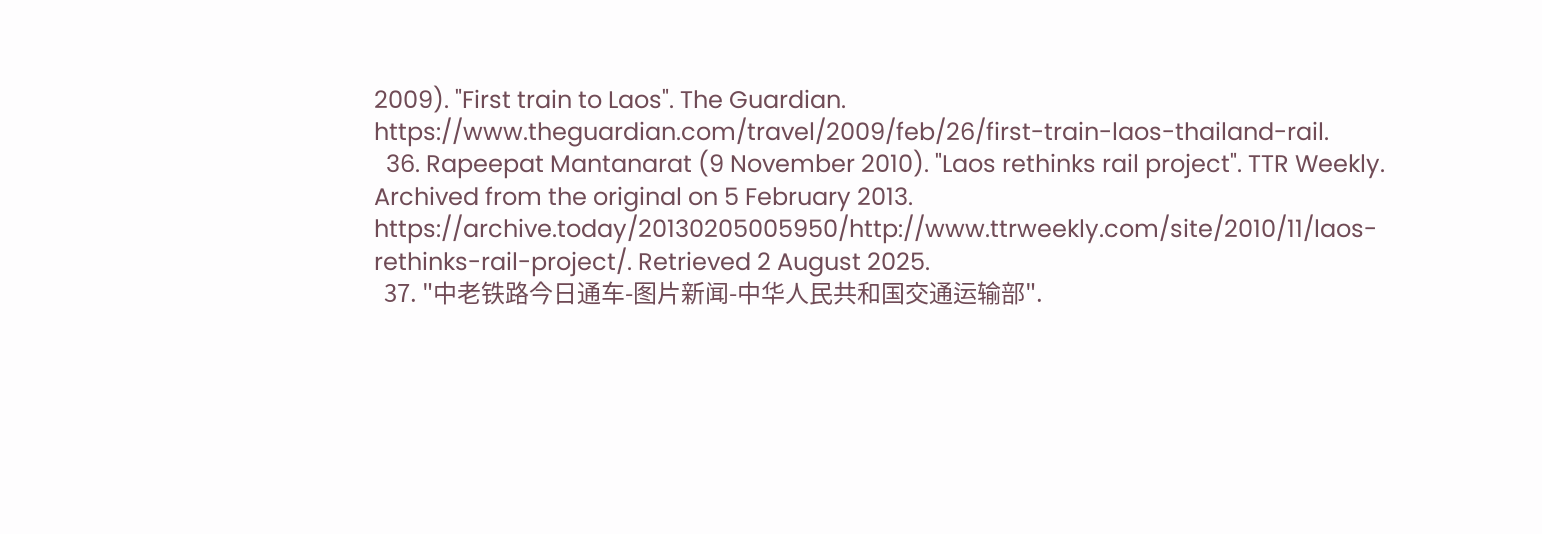2009). "First train to Laos". The Guardian. https://www.theguardian.com/travel/2009/feb/26/first-train-laos-thailand-rail.
  36. Rapeepat Mantanarat (9 November 2010). "Laos rethinks rail project". TTR Weekly. Archived from the original on 5 February 2013. https://archive.today/20130205005950/http://www.ttrweekly.com/site/2010/11/laos-rethinks-rail-project/. Retrieved 2 August 2025.
  37. "中老铁路今日通车-图片新闻-中华人民共和国交通运输部".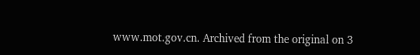www.mot.gov.cn. Archived from the original on 3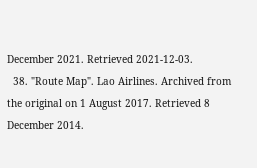December 2021. Retrieved 2021-12-03.
  38. "Route Map". Lao Airlines. Archived from the original on 1 August 2017. Retrieved 8 December 2014.